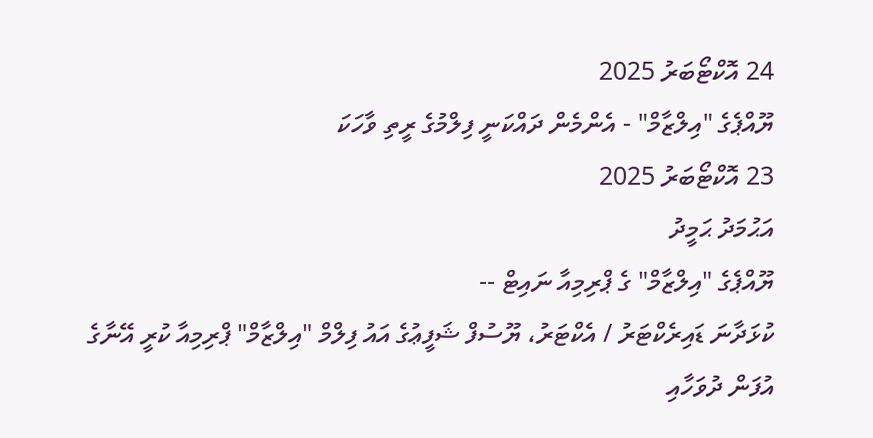24 އޮކްޓޯބަރު 2025
ޔޫއްޕެގެ "އިލްޒާމް" - އެންމެން ދައްކަނީ ފިލްމުގެ ރީތި ވާހަކަ
23 އޮކްޓޯބަރު 2025
އަޙުމަދު ޙަމީދު
ޔޫއްޕެގެ "އިލްޒާމް" ގެ ޕްރިމިއާ ނައިޓް --
ކުޅަދާނަ ޑައިރެކްޓަރު / އެކްޓަރު، ޔޫސުފް ޝަފީޢުގެ އައު ފިލްމް "އިލްޒާމް" ޕްރިމިއާ ކުރީ އޭނާގެ އުފަން ދުވަހާއި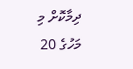ދިމާކޮށް މި މަހުގެ 20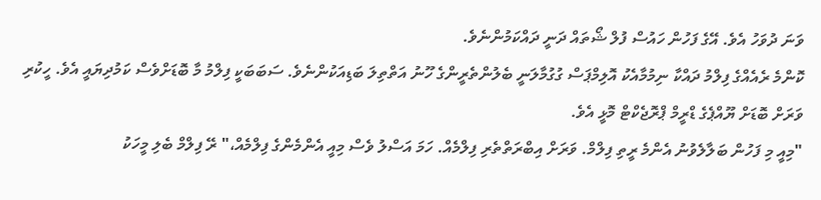ވަނަ ދުވަހު އެވެ. އޭގެ ފަހުން ހައުސް ފުލް ޝޯތައް ދަނީ ދައްކަމުންނެވެ.
ކޮންމެ ރެއެއްގެ ފިލްމު ދައްކާ ނިމުމާއެކު އޮލިމްޕަސް ގުގުމާލަނީ ބެލުންތެރީންގެ ހޫނު އަތްތިލަ ބަޑިއަކުންނެވެ. ސަބަބަކީ ފިލްމު މާ ބޮޑަށްވެސް ކަމުދިޔައީ އެވެ. ހީކުރި ވަރަށް ބޮޑަށް ޔޫއްޕެގެ ޑްރީމް ޕްރޮޖެކްޓް މޮޅީ އެވެ.
"މިއީ މި ފަހުން ބަލާލެވުނު އެންމެ ރީތި ފިލްމް. ވަރަށް އިބްރަތްތެރި ފިލްމެއް. ހަމަ އަސްލު ވެސް މިއީ އެންމެންގެ ފިލްމެއް،" ރޭ ފިލްމް ބެލި މީހަކު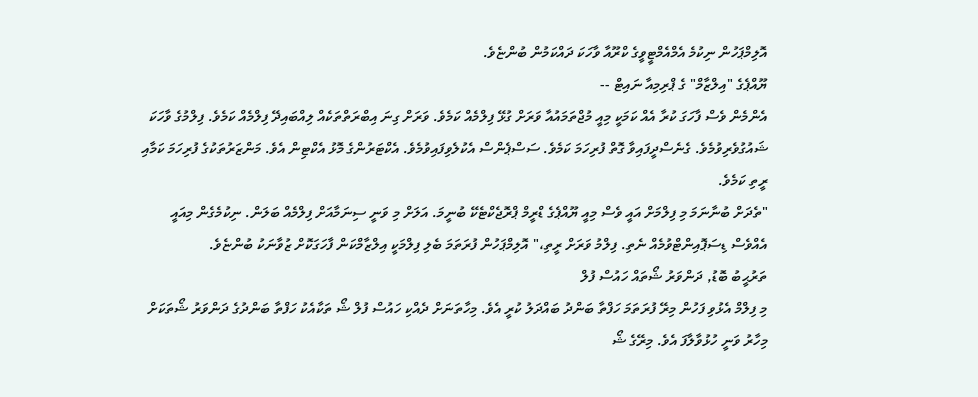އޮލިމްޕަހުން ނިކުމެ އެމްއެމްޓީވީގެ ކްރޫއާ ވާހަކަ ދައްކަމުން ބުންޏެވެ.
ޔޫއްޕެގެ "އިލްޒާމް" ގެ ޕްރިމިއާ ނައިޓް --
އެންމެން ވެސް ފާހަގަ ކުރާ އެއް ކަމަކީ މިއީ މުޖްތަމައުއާ ވަރަށް ގުޅޭ ފިލްމެއް ކަމެވެ. ވަރަށް ގިނަ އިބްރަތްތަކެއް ލިއްބައިދޭ ފިލްމެއް ކަމެވެ. ފިލްމުގެ ވާހަކަ ޝައުގުވެރިވުމެވެ. ގެނެސްދީފައިވާ ގޮތް ފުރިހަމަ ކަމެވެ. ސަސްޕެންސް އެކުލެވިފައިވުމެވެ. އެކްޓަރުންގެ މޮޅު އެކްޓިން އެވެ. މަންޒަރުތަކުގެ ފުރިހަމަ ކަމާއި ރީތި ކަމެވެ.
"ތެދަށް ބުނާނަމަ މި ފިލްމަށް އައީ ވެސް މިއީ ޔޫއްޕެގެ ޑްރީމް ޕްރޮޖެކްޓެކޭ ބުނީމަ. އަލަށް މި ވަނީ ސިނަމާއަށް ފިލްމެއް ބަލަން. ނިކުމެގެން މިއައީ އެއްވެސް ޑިސަޕޮއިންޓްވުމެއް ނެތި. ފިލްމު ވަރަށް ރީތި،" އޮލިމްޕަހުން ފުރަތަމަ ބެލި ފިލްމަކީ އިލްޒާމްކަން ފާހަގަކޮށް ޒުވާނަކު ބުންޏެވެ.
ތަރުޙީބު ބޮޑު, ދަންވަރު ޝޯތައް ހައުސް ފުލް
މި ފިލްމް އެޅުވި ފަހުން މިރޭ ފުރަތަމަ ހަފްތާ ބަންދު ބައްދަލު ކުރީ އެވެ. މިހާތަނަށް ދެއްކި ހައުސް ފުލް ޝޯ ތަކާއެކު ހަފްތާ ބަންދުގެ ދަންވަރު ޝޯތަކަށް މިހާރު ވަނީ ހުޅުވާލާފަ އެވެ. މިރޭގެ ޝޯ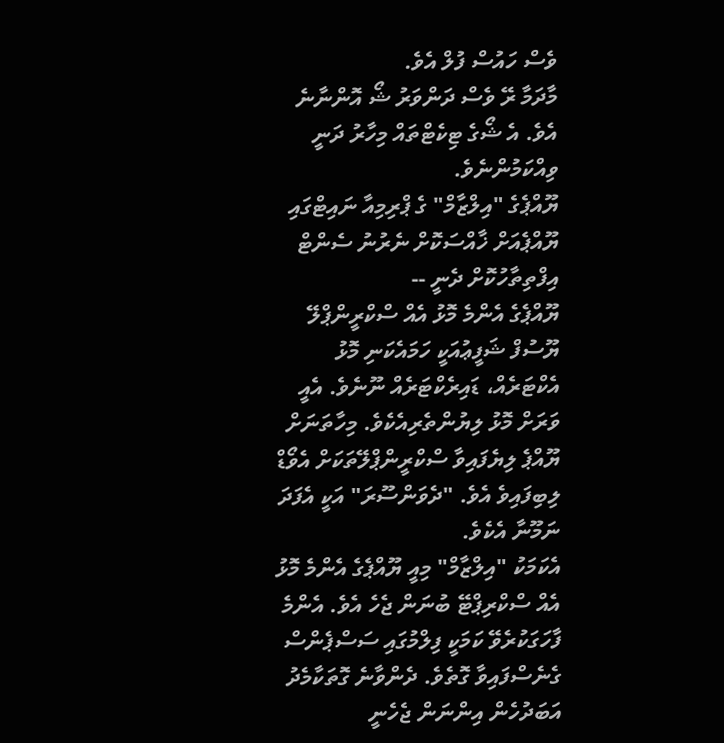ވެސް ހައުސް ފުލް އެވެ.
މާދަމާ ރޭ ވެސް ދަންވަރު ޝޯ އޮންނާނެ އެވެ. އެ ޝޯގެ ޓިކެޓްތައް މިހާރު ދަނީ ވިއްކަމުންނެވެ.
ޔޫއްޕެގެ "އިލްޒާމް" ގެ ޕްރިމިއާ ނައިޓްގައި ޔޫއްޕެއަށް ޚާއްސަކޮށް ނެރުނު ސެންޓް އިފްތިތާހުކޮށް ދެނީ --
ޔޫއްޕެގެ އެންމެ މޮޅު އެއް ސްކްރީންޕްލޭ
ޔޫސުފް ޝަފީޢުއަކީ ހަމައެކަނި މޮޅު އެކްޓަރެއް، ޑައިރެކްޓަރެއް ނޫނެވެ. އެއީ ވަރަށް މޮޅު ލިޔުންތެރިއެކެވެ. މިހާތަނަށް ޔޫއްޕެ ލިޔެފައިވާ ސްކްރީންޕްލޭތަކަށް އެވޯޑް ލިބިފައިވެ އެވެ. "ދެވަންސޫރަ" އަކީ އެފަދަ ނަމޫނާ އެކެވެ.
އެކަމަކު "އިލްޒާމް" މިއީ ޔޫއްޕެގެ އެންމެ މޮޅު އެއް ސްކްރިޕްޓޭ ބުނަން ޖެހެ އެވެ. އެންމެ ފާހަގަކުރެވޭ ކަމަކީ ފިލްމުގައި ސަސްޕެންސް ގެނެސްފައިވާ ގޮތެވެ. ދެންވާނެ ގޮތަކާމެދު އަބަދުހެން އިންނަން ޖެހެނީ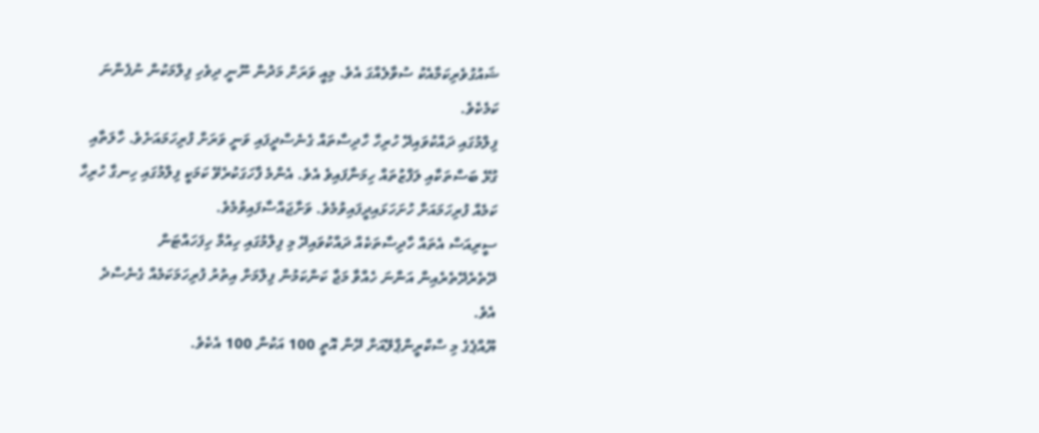ޝައުގުވެރިކަމާއެކު ސުވާލެއްގަ އެވެ. މިއީ ވަރަށް މަދުން ނޫނީ ދިވެހި ފިލްމަކުން ނުފެންނަ ކަމެކެވެ.
ފިލްމުގައި ދައްކުވައިދޭ ހުރިހާ ހާދިސާތައް ގެނެސްދީފައި ވަނީ ވަރަށް ފުރިހަމައަށެވެ. ހާލަތާއި ގުޅޭ ބަސްތަކާއި ލަފްޒުތައް ހިމަނާފައިވެ އެވެ. އެންމެ ފާހަގަކުރެވޭ ކަމަކީ ފިލްމުގައި ހިނގާ ހުރިހާ ކަމެއް ފުރިހަމައަށް ހުށަހަޅައިދީފައިވުމެވެ. ވަށާޖައްސާފައިވުމެވެ.
ސީރިއަސް އެތައް ހާދިސާތަކެއް ދައްކުވައިދޭ މި ފިލްމުގައި ހިއުމާ ހިފަހައްޓަން ދޭތެރެދޭތެރެއިން އަންނަ ހެއްވާ މަޖާ ކަންކަމުން ފިލްމަށް އިތުރު ފުރިހަމަކަމެއް ގެނެސްދެ އެވެ.
ޔޫއްޕެގެ މި ސްކްރީންޕްލޭއަށް ދޭން އޮތީ 100 އަކުން 100 އެކެވެ.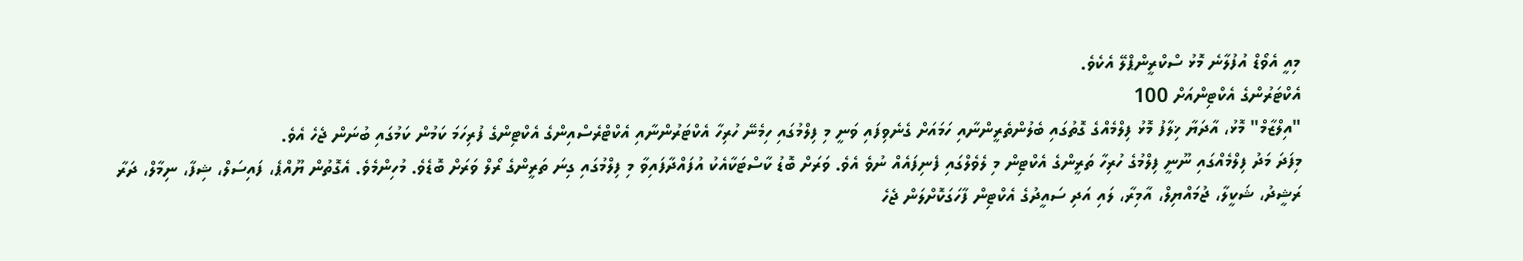މިއީ އެވޯޑް އުފުލާނެ މޮޅު ސްކްރީންޕްލޭ އެކެވެ.
އެކްޓަރުންގެ އެކްޓިންއަށް 100
"އިލްޒާމް" މޮޅު، އާދަޔާ ޚިލާފު މޮޅު ފިލްމެއްގެ ގޮތުގައި ބެލުންތެރީންނާއި ހަމައަށް ގެނެވިފައި ވަނީ މި ފިލްމުގައި ހިމެނޭ ހުރިހާ އެކްޓަރުންނާއި އެކްޓްރެސްއިންގެ އެކްޓިންގެ ފުރިހަމަ ކަމުން ކަމުގައި ބުނަން ޖެހެ އެވެ.
މިފަދަ މަދު ފިލްމެއްގައި ނޫނީ ފިލްމުގެ ހުރިހާ ތަރީންގެ އެކްޓިން މި ލެވެލްގައި ފެނިފައެއް ނުވެ އެވެ. ވަރަށް ބޮޑު ކާސްޓަކާއެކު އުފައްދާފައިވާ މި ފިލްމުގައި ގިނަ ތަރީންގެ ރޯލް ވަރަށް ބޮޑެވެ. މުހިންމެވެ. އެގޮތުން ޔޫއްޕެ، ފައިސަލް، ޝިފާ، ނިމާލް، ދަރާ ރަޝީދު، ޝަކީލާ، ޖުމައްޔިލް، އާމިރާ، ލައި އަދި ސައީދުގެ އެކްޓިން ފާހަގަކޮށްލަން ޖެހެ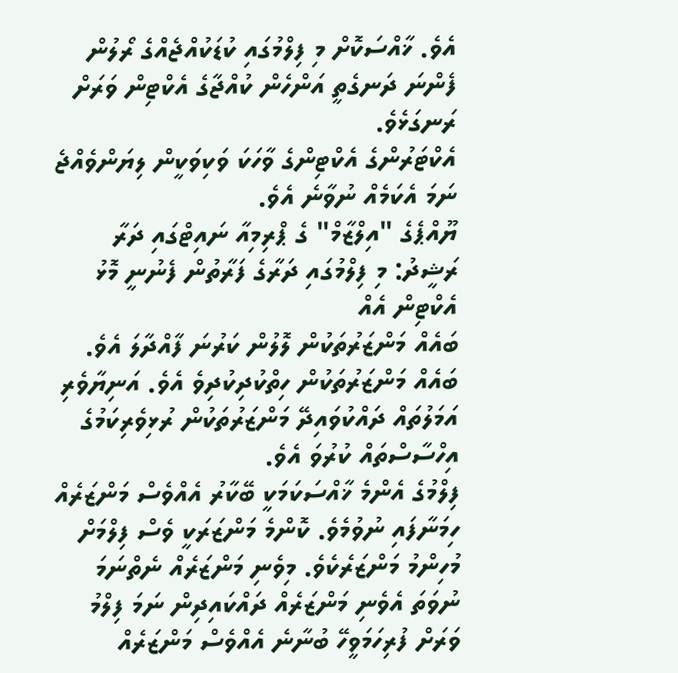އެވެ. ޚާއްސަކޮށް މި ފިލްމުގައި ކުޑަކުއްޖެއްގެ ރޯލުން ފެންނަ ދަނގެތީ އަންހެން ކުއްޖާގެ އެކްޓިން ވަރަށް ރަނގަޅެވެ.
އެކްޓަރުންގެ އެކްޓިންގެ ވާހަކަ ވަކިވަކީން ލިޔަންވެއްޖެ ނަމަ އެކަމެއް ނުވާނެ އެވެ.
ޔޫއްޕެގެ "އިލްޒާމް" ގެ ޕްރިމިއާ ނައިޓްގައި ދަރާ ރަޝީދު: މި ފިލްމުގައި ދަރާގެ ފަރާތުން ފެނުނީ މޮޅު އެކްޓިން އެއް
ބައެއް މަންޒަރުތަކުން ލޮލުން ކަރުނަ ފާއްދާލަ އެވެ. ބައެއް މަންޒަރުތަކުން ހިތްކުދިކުދިވެ އެވެ. އަނިޔާވެރި އަމަލުތައް ދައްކުވައިދޭ މަންޒަރުތަކުން ރުޅިވެރިކަމުގެ އިހްސާސްތައް ކުރުވަ އެވެ.
ފިލްމުގެ އެންމެ ޚާއްސަކަމަކީ ބޭކާރު އެއްވެސް މަންޒަރެއް ހިމަނާފައި ނުވުމެވެ. ކޮންމެ މަންޒަރަކީ ވެސް ފިލްމަށް މުހިންމު މަންޒަރެކެވެ. މިވެނި މަންޒަރެއް ނެތްނަމަ ނުވަތަ އެވެނި މަންޒަރެއް ދައްކައިދިން ނަމަ ފިލްމު ވަރަށް ފުރިހަމަވީހޭ ބުނާނެ އެއްވެސް މަންޒަރެއް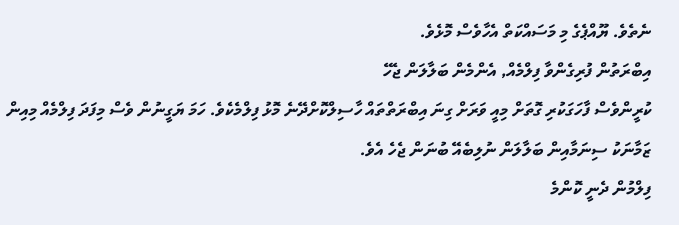ނެތެވެ. ޔޫއްޕެގެ މި މަސައްކަތް އެހާވެސް މޮޅެވެ.
އިބްރަތުން ފުރިގެންވާ ފިލްމެއް, އެންމެން ބަލާލަން ޖެހޭ
ކުރީންވެސް ފާހަގަކުރި ގޮތަށް މިއީ ވަރަށް ގިނަ އިބްރަތްތައް ހާސިލްކޮށްދޭނެ މޮޅު ފިލްމެކެވެ. ހަމަ ޔަގީނުން ވެސް މިފަދަ ފިލްމެއް މިއިން ޒަމާނަކު ސިނަމާއިން ބަލާލަން ނުލިބެއޭ ބުނަން ޖެހެ އެވެ.
ފިލްމުން ދެނީ ކޮންމެ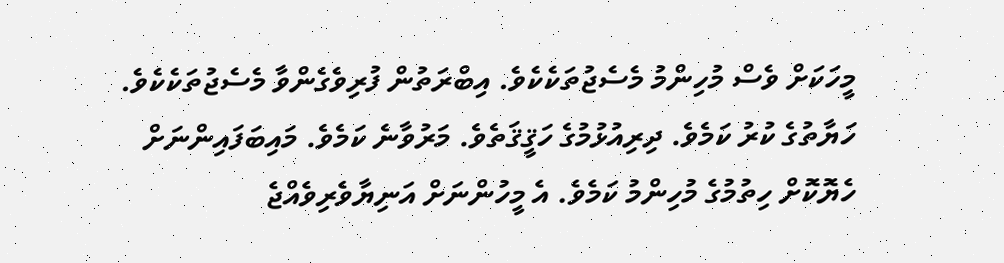މީހަކަށް ވެސް މުހިންމު މެސެޖުތަކެކެވެ. އިބްރަތުން ފުރިވެގެންވާ މެސެޖުތަކެކެވެ. ހަޔާތުގެ ކުރު ކަމެވެ. ދިރިއުޅުމުގެ ހަޤީޤަތެވެ. މަރުވާނެ ކަމެވެ. މައިބަފައިންނަށް ހެޔޮކޮށް ހިތުމުގެ މުހިންމު ކަމެވެ. އެ މީހުންނަށް އަނިޔާވެރިވެއްޖެ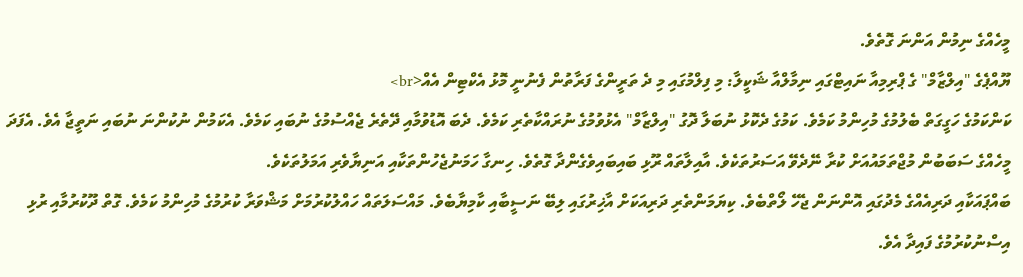މީހެއްގެ ނިމުން އަންނަ ގޮތެވެ.
ޔޫއްޕެގެ "އިލްޒާމް" ގެ ޕްރިމިއާ ނައިޓްގައި ނިމާލްއާ ޝަކީލާ: މި ފިލްމުގައި މި ދެ ތަރީންގެ ފަރާތުން ފެނުނީ މޮޅު އެކްޓިން އެއް<br>
ކަންކަމުގެ ހަގީގަތް ބެލުމުގެ މުހިންމު ކަމެވެ. ކަމުގެ ދެކޮޅު ނުބަލާ ދޮގު "އިލްޒާމް" އެޅުވުމުގެ ނުރައްކާތެރި ކަމެވެ. ދެބަ އޮޑުވުމާއި ދޭތެރެ ޖެއްސުމުގެ ނުބައި ކަމެވެ. އެކަމުން ނުކުންނަ ނުބައި ނަތީޖާ އެވެ. އެފަދަ މީހެއްގެ ސަބަބުން މުޖްތަމައުއަށް ކުރާ ނޭދެވޭ އަސަރުތަކެވެ. އާއިލާތައް ރޫޅި ބައިބައިވެގެންދާ ގޮތެވެ. ހިނގާ ހަމަނުޖެހުންތަކާއި އަނިޔާވެރި އަމަލުތަކެވެ.
ބައްޕައަކާއި ދަރިއެއްގެ މެދުގައި އޮންނަން ޖެހޭ ލޯތްބެވެ. ކިޔަމަންތެރި ދަރިއަކަށް އާޚިރުގައި ލިބޭ ނަސީބާއި ކާމިޔާބެވެ. މައްސަލަތައް ހައްލުކުރުމަށް މަޝްވަރާ ކުރުމުގެ މުހިންމު ކަމެވެ. ގޮތް ދޫކުރުމާއި ރުޅި އިސްނުކުރުމުގެ ފައިދާ އެވެ.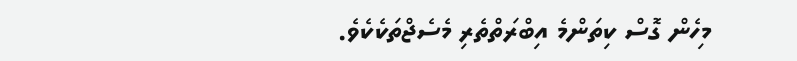މިހެން ގޮސް ކިތަންމެ އިބްރަތްތެރި މެސެޖްތަކެކެވެ.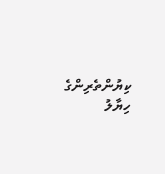ކިޔުންތެރިންގެ ހިޔާލު